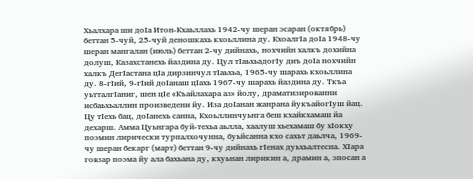Хьалхара ши доӀа Итон-Кхаьллахь 1942-чу шеран эсаран (октябрь) беттан 5-чуй, 25-чуй деношкахь кхоьллина ду. КхоалгӀа доӀа 1948-чу шеран мангалан (июль) беттан 2-чу дийнахь, нохчийн халкъ дохийна долуш, Казахстанехь йаздина ду. Цул тӀаьхьадогӀу диъ доӀа нохчийн халкъ ДегӀастана цӀа дирзинчул тӀаьхьа, 1965-чу шарахь кхоьллина ду. 8-гӀий, 9-гӀий доӀанаш цӀахь 1967-чу шарахь йаздина ду. Ткъа уьтталгӀаниг, шен цӀе «Къайлахара аз» йолу, драматизированни исбаьхьаллин произведени йу. Иза доӀанан жанрана йукъайогӀуш йац. Цу тӀехь бац, доӀанехь санна, Кхоьллинчуьнга беш кхайкхамаш йа дехарш. Амма Цуьнгара буй-техьа аьлла, хаалуш хьехамаш бу хӀокху поэмин лирически турпалхочунна, буьйсанна кхо сахьт даьлча, 1969-чу шеран бекарг (март) беттан 9-чу дийнахь гӀенах дуьхьалтесна. ХӀара говзар поэма йу ала бахьана ду, кхуьнан лирикин а, драмин а, эпосан а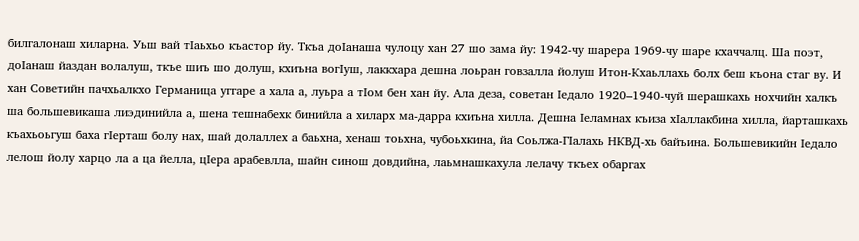билгалонаш хиларна. Уьш вай тӀаьхьо къастор йу. Ткъа доӀанаша чулоцу хан 27 шо зама йу: 1942-чу шарера 1969-чу шаре кхаччалц. Ша поэт, доӀанаш йаздан волалуш, ткъе шиъ шо долуш, кхиъна вогӀуш, лаккхара дешна лоьран говзалла йолуш Итон-Кхаьллахь болх беш къона стаг ву. И хан Советийн пачхьалкхо Германица уггаре а хала а, луьра а тӀом бен хан йу. Ала деза, советан Ӏедало 1920–1940-чуй шерашкахь нохчийн халкъ ша большевикаша лиэдинийла а, шена тешнабехк бинийла а хиларх ма-дарра кхиъна хилла. Дешна Ӏеламнах къиза хӀаллакбина хилла, йарташкахь къахьоьгуш баха гӀерташ болу нах, шай долаллех а баьхна, хенаш тоьхна, чубоьхкина, йа Соьлжа-ГӀалахь НКВД-хь байъина. Большевикийн Ӏедало лелош йолу харцо ла а ца йелла, цӀера арабевлла, шайн синош довдийна, лаьмнашкахула лелачу ткъех обаргах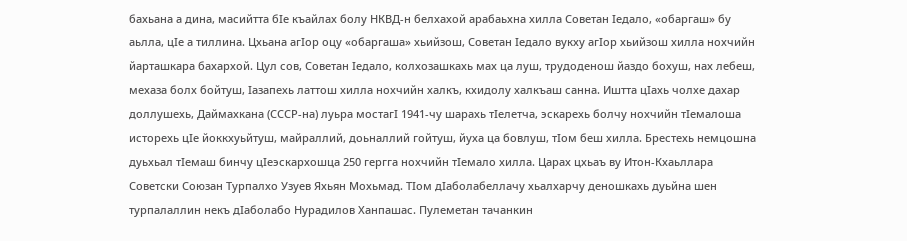бахьана а дина, масийтта бӀе къайлах болу НКВД-н белхахой арабаьхна хилла Советан Ӏедало, «обаргаш» бу аьлла, цӀе а тиллина. Цхьана агӀор оцу «обаргаша» хьийзош, Советан Ӏедало вукху агӀор хьийзош хилла нохчийн йарташкара бахархой. Цул сов, Советан Ӏедало, колхозашкахь мах ца луш, трудоденош йаздо бохуш, нах лебеш, мехаза болх бойтуш, Ӏазапехь латтош хилла нохчийн халкъ, кхидолу халкъаш санна. Иштта цӀахь чолхе дахар доллушехь, Даймахкана (СССР-на) луьра мостагӀ 1941-чу шарахь тӀелетча, эскарехь болчу нохчийн тӀемалоша исторехь цӀе йоккхуьйтуш, майраллий, доьналлий гойтуш, йуха ца бовлуш, тӀом беш хилла. Брестехь немцошна дуьхьал тӀемаш бинчу цӀеэскархошца 250 гергга нохчийн тӀемало хилла. Царах цхьаъ ву Итон-Кхаьллара Советски Союзан Турпалхо Узуев Яхьян Мохьмад. ТӀом дӀаболабеллачу хьалхарчу деношкахь дуьйна шен турпалаллин некъ дӀаболабо Нурадилов Ханпашас. Пулеметан тачанкин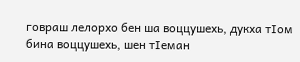говраш лелорхо бен ша воццушехь, дукха тӀом бина воццушехь, шен тӀеман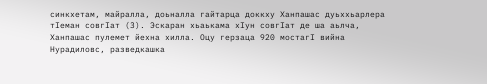синкхетам, майралла, доьналла гайтарца доккху Ханпашас дуьххьарлера тӀеман совгӀат (3). Эскаран хьаькама хӀун совгӀат де ша аьлча, Ханпашас пулемет йехна хилла. Оцу герзаца 920 мостагӀ вийна Нурадиловс, разведкашка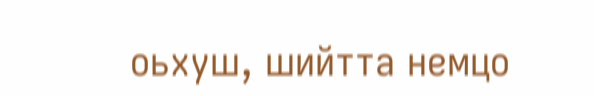оьхуш, шийтта немцо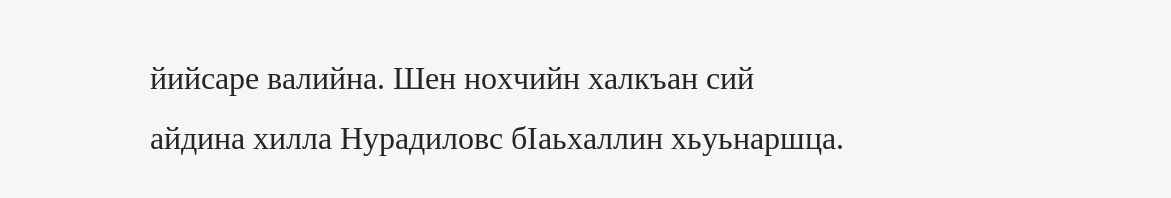йийсаре валийна. Шен нохчийн халкъан сий айдина хилла Нурадиловс бӀаьхаллин хьуьнаршца.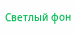Светлый фон